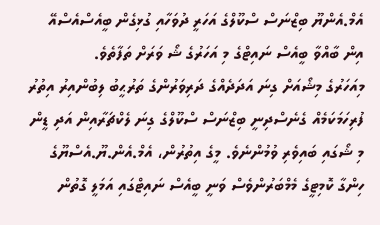އެމް.އެންޔޫ ބިޒްނަސް ސްކޫލްގެ އަހަރީ ދުވަހާއި ގުޅިގެން ބީއެސްއެސްއޭ އިން ބާއްވާ ބީއެސް ނައިޓްގެ މި އަހަރުގެ ޝޯ ވަރަށް ތަފާތެވެ.
މިއަހަރުގެ މިޝޯއަށް ގިނަ އަދަދެއްގެ ދަރިވަރުންގެ ތަރުޙީބު ލިބުންއިރު އިތުރު ފުރިހަމަކަމެއް ގެނެސްދިނީ ބިޒްނަސް ސްކޫލްގެ ގިނަ ލެކްޗަރާއިން އަދި ޑީން މި ޝޯގައި ބައިވެރި ވުމުންނެވެ. މީގެ އިތުރުން، އެމް.އެން.ޔޫ.އެސްޔޫގެ ހިންގާ ކޮމިޓީގެ މެމްބަރުންވެސް ވަނީ ބީއެސް ނައިޓްގައި އަމަލީ ގޮތުން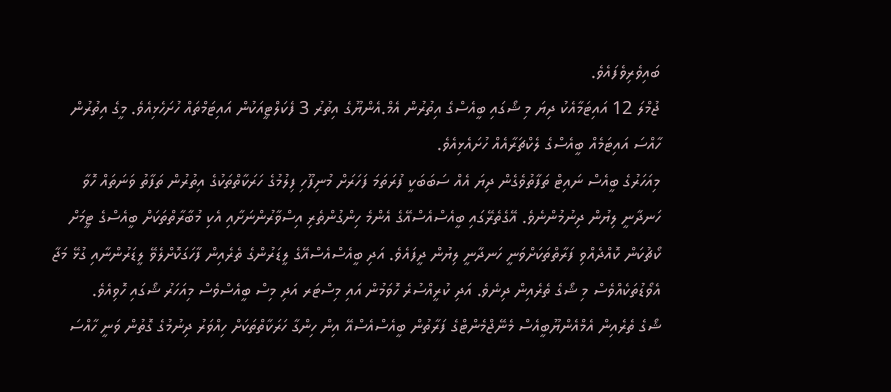ބައިވެރިވެފައެވެ.
ޖުމްލަ 12 އައިޓަމާއެކު ދިޔަ މި ޝޯގައި ބީއެސްގެ އިތުރުން އެމް.އެންޔޫގެ އިތުރު 3 ފެކަލްޓީއަކުން އައިޓަމްތައް ހުށަހެޅިއެވެ. މީގެ އިތުރުން ހާއްސަ އައިޓަމެއް ބީއެސްގެ ލެކްޗަރާއެއް ހުށައެޅިއެވެ.
މިއަހަރުގެ ބީއެސް ނައިޓް ތަފާތުވެގެން ދިޔަ އެއް ސަބަބަކީ ފުރަތަމަ ފަހަރަށް މުނިފޫހި ފިލުމުގެ ހަރަކާތްތަކުގެ އިތުރުން ތަފާތު ވަނަތައް ހޮވާ ހަނދާނީ ލިޔުން ދިނުމުންނެވެ. އޭގެތެރޭގައި ބީއެސްއެސްއޭގެ އެންމެ ހިންގުންތެރި އިސްވާރުންނަށާއި އެކި މުބާރާތްތަކަށް ބީއެސްގެ ޓީމަށް ކޯޗުކަން ކޮއްދެއްވި ފަރާތްތަކަށްވަނީ ހަނދާނީ ލިޔުން ދީފައެވެ. އަދި ބީއެސްއެސްއޭގެ ލީޑަރުންގެ ތެރެއިން ފާހަގަކޮށްލެވޭ ލީޑަރުންނާއި ގުޅޭ މަޖާ އެވޯޑުތަކެއްވެސް މި ޝޯގެ ތެރެއިން ދިނެވެ. އަދި ކުރީއްސުރެ ހޮވަމުން އައި މިސްޓަރ އަދި މިސް ބީއެސްވެސް މިއަހަރު ޝޯގައި ހޮވިއެވެ.
ޝޯގެ ތެރެއިން އެމްއެންޔޫބީއެސް މެނޭޖްމެންޓްގެ ފަރާތުން ބީއެސްއެސްއޭ އިން ހިންގާ ހަރަކާތްތަކަށް ހިއްވަރު ދިނުމުގެ ގޮތުން ވަނީ ހާއްސަ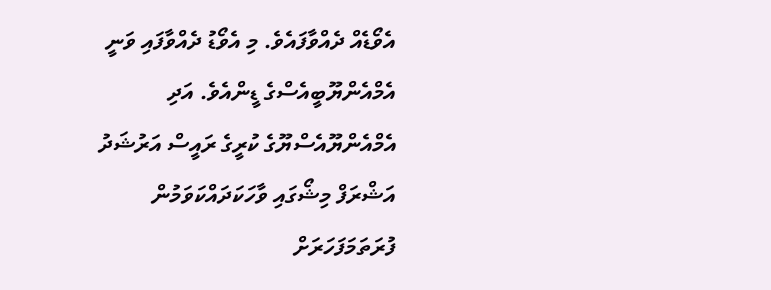އެވޯޑެއް ދެއްވާފައެވެ. މި އެވޯޑު ދެއްވާފައި ވަނީ އެމްއެންޔޫބީއެސްގެ ޑީންއެވެ. އަދި އެމްއެންޔޫއެސްޔޫގެ ކުރީގެ ރައީސް އަރުޝަދު އަޝްރަފް މިޝޯގައި ވާހަކަދައްކަވަމުން ފުރަތަމަފަހަރަށް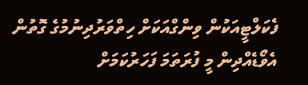ފެކަލްޓީއަކުން ވިންގްއަކަށް ހިތްވަރުދިނުމުގެ ގޮތުން އެވޯޑެއްދިން މީ ފުރަތަމަ ފަހަރުކަމަށް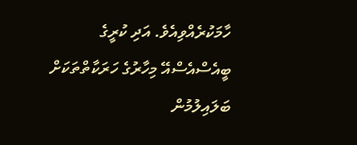ހާމަކުރެއްވިއެވެ. އަދި ކުރީގެ ބީއެސްއެސްއޭ މިހާރުގެ ހަރަކާތްތަކަށް ބަލައިލުމުން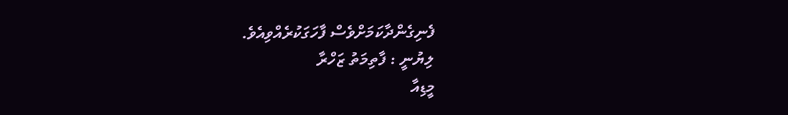ފެނިގެންދާކަމަށްވެސް ފާހަގަކުރެއްވިއެވެ.
ލިޔުނީ : ފާތިމަތު ޒަހްރާ
މީޑިއާ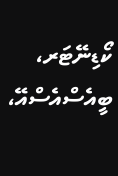ކޯޑިނޭޓަރ، ބީއެސްއެސްއޭ،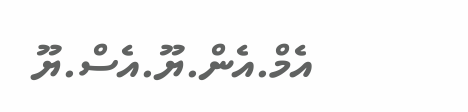އެމް.އެން.ޔޫ.އެސް.ޔޫ